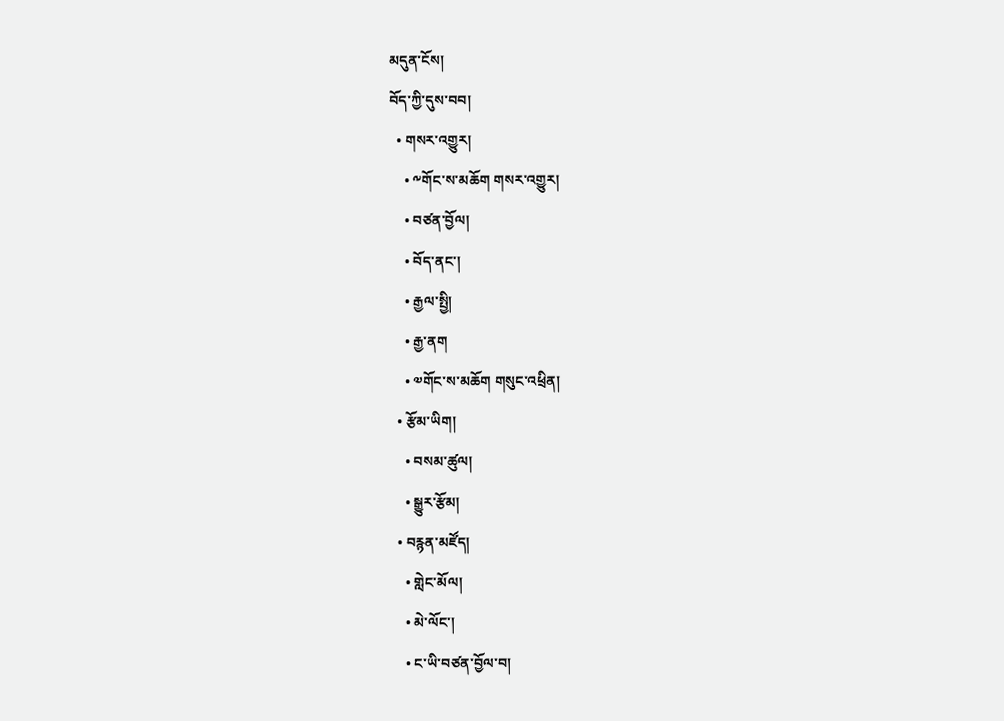མདུན་ངོས།
བོད་ཀྱི་དུས་བབ།
  • གསར་འགྱུར།
    • ༸གོང་ས་མཆོག གསར་འགྱུར།
    • བཙན་བྱོལ།
    • བོད་ནང་།
    • རྒྱལ་སྤྱི།
    • རྒྱ་ནག
    • ༧གོང་ས་མཆོག གསུང་འཕྲིན།
  • རྩོམ་ཡིག།
    • བསམ་ཚུལ།
    • སྒྱུར་རྩོམ།
  • བརྙན་མཛོད།
    • གླེང་མོལ།
    • མེ་ལོང་།
    • ང་ཡི་བཙན་བྱོལ་བ།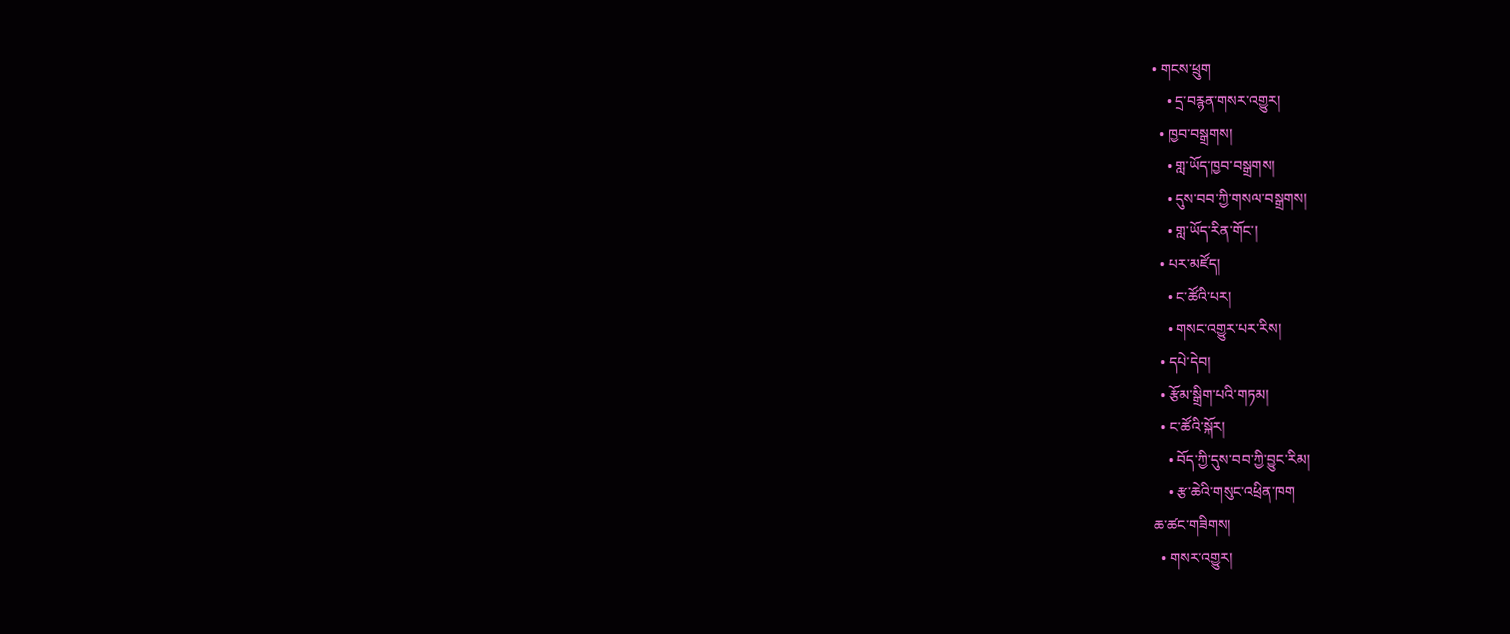• གངས་ཕྲུག
    • དྲ་བརྙན་གསར་འགྱུར།
  • ཁྱབ་བསྒྲགས།
    • གླ་ཡོད་ཁྱབ་བསྒྲགས།
    • དུས་བབ་ཀྱི་གསལ་བསྒྲགས།
    • གླ་ཡོད་རིན་གོང་།
  • པར་མཛོད།
    • ང་ཚོའི་པར།
    • གསང་འགྱུར་པར་རིས།
  • དཔེ་དེབ།
  • རྩོམ་སྒྲིག་པའི་གཏམ།
  • ང་ཚོའི་སྐོར།
    • བོད་ཀྱི་དུས་བབ་ཀྱི་བྱུང་རིམ།
    • རྩ་ཆེའི་གསུང་འཕྲིན་ཁག
ཆ་ཚང་གཟིགས།
  • གསར་འགྱུར།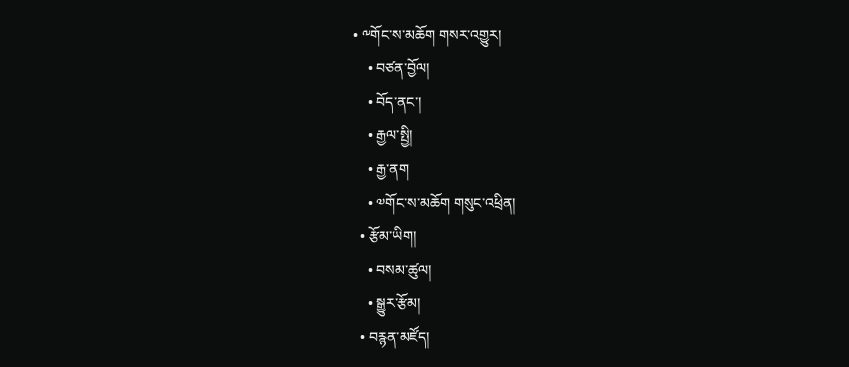• ༸གོང་ས་མཆོག གསར་འགྱུར།
    • བཙན་བྱོལ།
    • བོད་ནང་།
    • རྒྱལ་སྤྱི།
    • རྒྱ་ནག
    • ༧གོང་ས་མཆོག གསུང་འཕྲིན།
  • རྩོམ་ཡིག།
    • བསམ་ཚུལ།
    • སྒྱུར་རྩོམ།
  • བརྙན་མཛོད།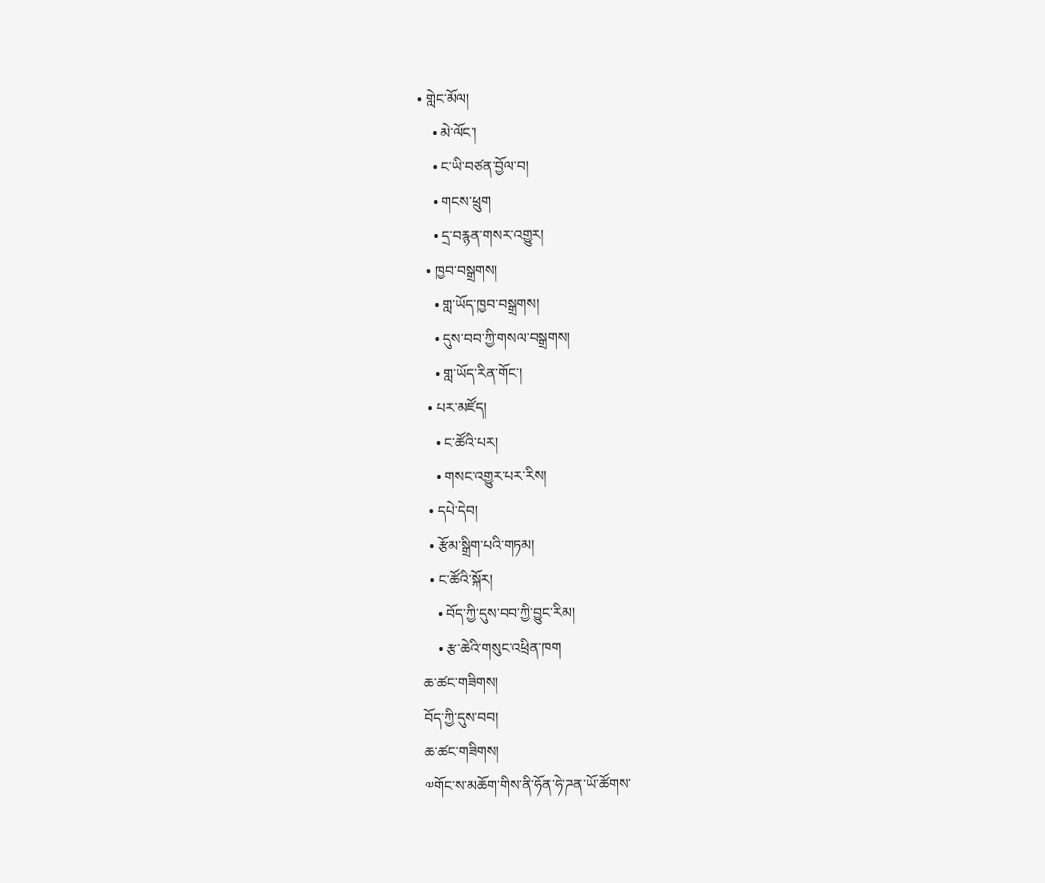• གླེང་མོལ།
    • མེ་ལོང་།
    • ང་ཡི་བཙན་བྱོལ་བ།
    • གངས་ཕྲུག
    • དྲ་བརྙན་གསར་འགྱུར།
  • ཁྱབ་བསྒྲགས།
    • གླ་ཡོད་ཁྱབ་བསྒྲགས།
    • དུས་བབ་ཀྱི་གསལ་བསྒྲགས།
    • གླ་ཡོད་རིན་གོང་།
  • པར་མཛོད།
    • ང་ཚོའི་པར།
    • གསང་འགྱུར་པར་རིས།
  • དཔེ་དེབ།
  • རྩོམ་སྒྲིག་པའི་གཏམ།
  • ང་ཚོའི་སྐོར།
    • བོད་ཀྱི་དུས་བབ་ཀྱི་བྱུང་རིམ།
    • རྩ་ཆེའི་གསུང་འཕྲིན་ཁག
ཆ་ཚང་གཟིགས།
བོད་ཀྱི་དུས་བབ།
ཆ་ཚང་གཟིགས།
༧གོང་ས་མཆོག་གིས་ནི་ཧོན་ཧེ་ཌན་ཡོ་ཚོགས་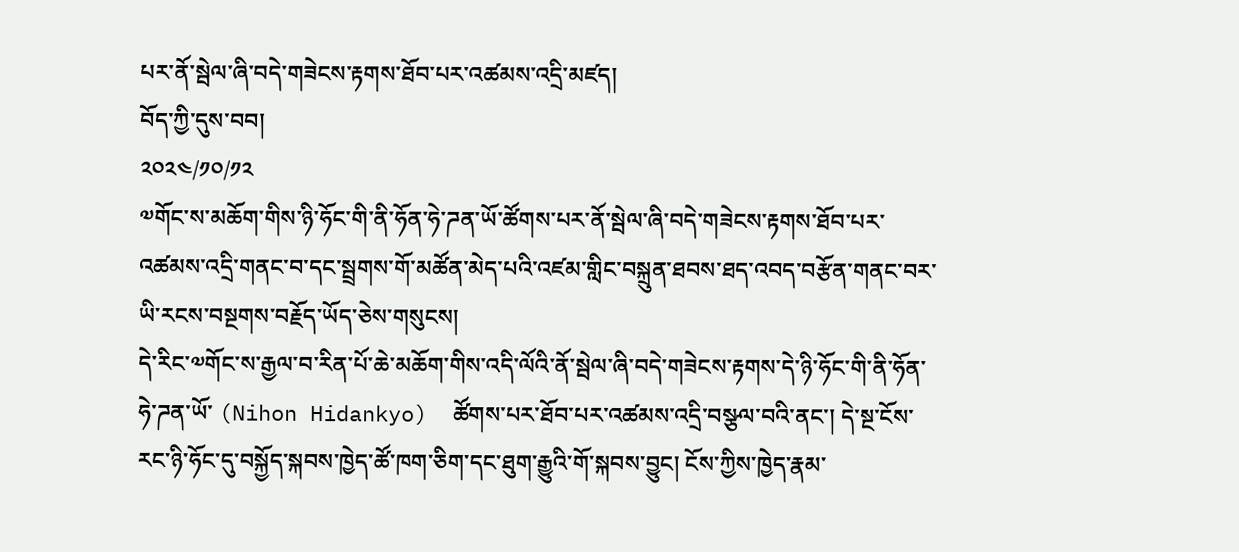པར་ནོ་སྦེལ་ཞི་བདེ་གཟེངས་རྟགས་ཐོབ་པར་འཚམས་འདྲི་མཛད།
བོད་ཀྱི་དུས་བབ།
༢༠༢༤/༡༠/༡༢
༧གོང་ས་མཆོག་གིས་ཉི་ཧོང་གི་ནི་ཧོན་ཧེ་ཌན་ཡོ་ཚོགས་པར་ནོ་སྦེལ་ཞི་བདེ་གཟེངས་རྟགས་ཐོབ་པར་འཚམས་འདྲི་གནང་བ་དང་སྦྲགས་གོ་མཚོན་མེད་པའི་འཛམ་གླིང་བསྐྲུན་ཐབས་ཐད་འབད་བརྩོན་གནང་བར་ཡི་རངས་བསྔགས་བརྗོད་ཡོད་ཅེས་གསུངས།
དེ་རིང་༧གོང་ས་རྒྱལ་བ་རིན་པོ་ཆེ་མཆོག་གིས་འདི་ལོའི་ནོ་སྦེལ་ཞི་བདེ་གཟེངས་རྟགས་དེ་ཉི་ཧོང་གི་ནི་ཧོན་ཧེ་ཌན་ཡོ་ (Nihon Hidankyo)  ཚོགས་པར་ཐོབ་པར་འཚམས་འདྲི་བསྩལ་བའི་ནང་། དེ་སྔ་ངོས་རང་ཉི་ཧོང་དུ་བསྐྱོད་སྐབས་ཁྱེད་ཚོ་ཁག་ཅིག་དང་ཐུག་རྒྱུའི་གོ་སྐབས་བྱུང། ངོས་ཀྱིས་ཁྱེད་རྣམ་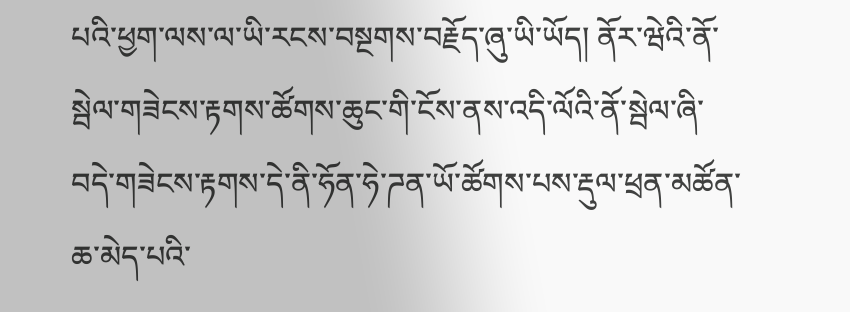པའི་ཕྱག་ལས་ལ་ཡི་རངས་བསྔགས་བརྗོད་ཞུ་ཡི་ཡོད། ནོར་ཝེའི་ནོ་སྦེལ་གཟེངས་རྟགས་ཚོགས་ཆུང་གི་ངོས་ནས་འདི་ལོའི་ནོ་སྦེལ་ཞི་བདེ་གཟེངས་རྟགས་དེ་ནི་ཧོན་ཧེ་ཌན་ཡོ་ཚོགས་པས་རྡུལ་ཕྲན་མཚོན་ཆ་མེད་པའི་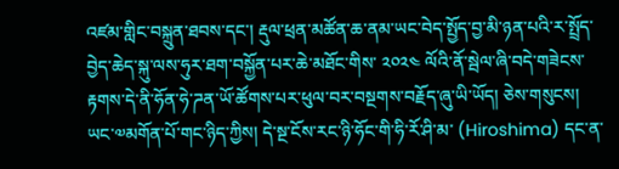འཛམ་གླིང་བསྐྲུན་ཐབས་དང་། རྡུལ་ཕྲན་མཚོན་ཆ་ནམ་ཡང་བེད་སྤྱོད་བྱ་མི་ཉན་པའི་ར་སྤྲོད་བྱེད་ཆེད་སྐུ་ལས་ཧུར་ཐག་བསྐྱོན་པར་ཆེ་མཐོང་གིས་ ༢༠༢༤ ལོའི་ནོ་སྦེལ་ཞི་བདེ་གཟེངས་རྟགས་དེ་ནི་ཧོན་ཧེ་ཌན་ཡོ་ཚོགས་པར་ཕུལ་བར་བསྔགས་བརྗོད་ཞུ་ཡི་ཡོད། ཅེས་གསུངས།
ཡང་༧མགོན་པོ་གང་ཉིད་ཀྱིས། དེ་སྔ་ངོས་རང་ཉི་ཧོང་གི་ཧི་རོ་ཤི་མ་ (Hiroshima) དང་ན་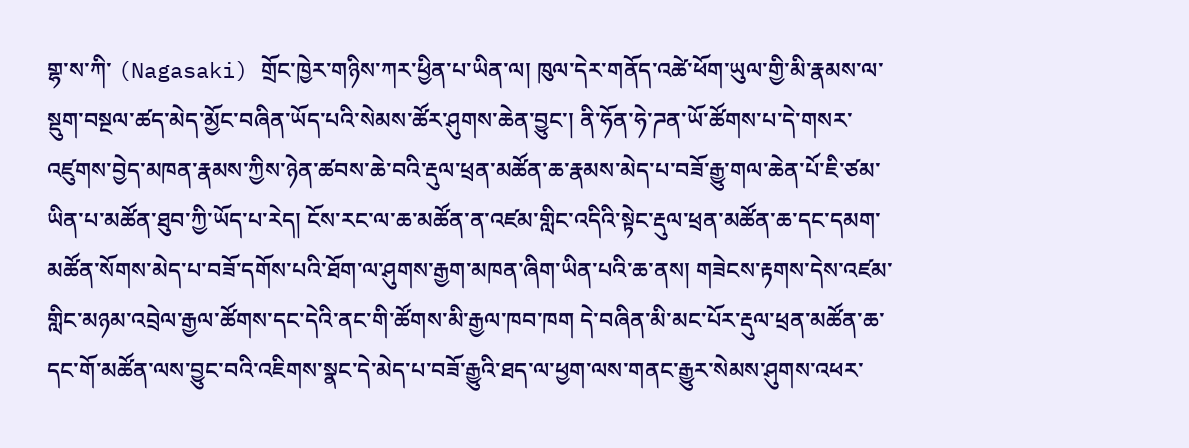གྷ་ས་ཀི་ (Nagasaki) གྲོང་ཁྱེར་གཉིས་ཀར་ཕྱིན་པ་ཡིན་ལ། ཁུལ་དེར་གནོད་འཚེ་ཕོག་ཡུལ་གྱི་མི་རྣམས་ལ་སྡུག་བསྔལ་ཚད་མེད་མྱོང་བཞིན་ཡོད་པའི་སེམས་ཚོར་ཤུགས་ཆེན་བྱུང་། ནི་ཧོན་ཧེ་ཌན་ཡོ་ཚོགས་པ་དེ་གསར་འཛུགས་བྱེད་མཁན་རྣམས་ཀྱིས་ཉེན་ཚབས་ཆེ་བའི་རྡུལ་ཕྲན་མཚོན་ཆ་རྣམས་མེད་པ་བཟོ་རྒྱུ་གལ་ཆེན་པོ་ཇི་ཙམ་ཡིན་པ་མཚོན་ཐུབ་ཀྱི་ཡོད་པ་རེད། ངོས་རང་ལ་ཆ་མཚོན་ན་འཛམ་གླིང་འདིའི་སྟེང་རྡུལ་ཕྲན་མཚོན་ཆ་དང་དམག་མཚོན་སོགས་མེད་པ་བཟོ་དགོས་པའི་ཐོག་ལ་ཤུགས་རྒྱག་མཁན་ཞིག་ཡིན་པའི་ཆ་ནས། གཟེངས་རྟགས་དེས་འཛམ་གླིང་མཉམ་འབྲེལ་རྒྱལ་ཚོགས་དང་དེའི་ནང་གི་ཚོགས་མི་རྒྱལ་ཁབ་ཁག དེ་བཞིན་མི་མང་པོར་རྡུལ་ཕྲན་མཚོན་ཆ་དང་གོ་མཚོན་ལས་བྱུང་བའི་འཇིགས་སྣང་དེ་མེད་པ་བཟོ་རྒྱུའི་ཐད་ལ་ཕྱག་ལས་གནང་རྒྱུར་སེམས་ཤུགས་འཕར་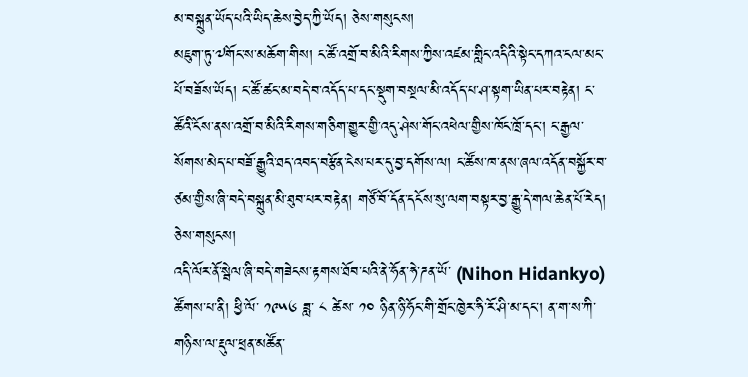མ་བསྐྲུན་ཡོད་པའི་ཡིད་ཆེས་བྱེད་ཀྱི་ཡོད། ཅེས་གསུངས།
མཇུག་ཏུ་༧གོང་ས་མཆོག་གིས། ང་ཚོ་འགྲོ་བ་མིའི་རིགས་ཀྱིས་འཛམ་གླིང་འདིའི་སྟེང་དཀའ་ངལ་མང་པོ་བཟོས་ཡོད། ང་ཚོ་ཚང་མ་བདེ་བ་འདོད་པ་དང་སྡུག་བསྔལ་མི་འདོད་པ་ཤ་སྟག་ཡིན་པར་བརྟེན། ང་ཚོའི་ངོས་ནས་འགྲོ་བ་མིའི་རིགས་གཅིག་གྱུར་གྱི་འདུ་ཤེས་གོང་འཕེལ་གྱིས་ཁོང་ཁྲོ་དང་། ང་རྒྱལ་སོགས་མེད་པ་བཟོ་རྒྱུའི་ཐད་འབད་བརྩོན་ངེས་པར་དུ་བྱ་དགོས་ལ། ང་ཚོས་ཁ་ནས་ཞལ་འདོན་བསྐྱོར་བ་ཙམ་གྱིས་ཞི་བདེ་བསྐྲུན་མི་ཐུབ་པར་བརྟེན། གཙོ་བོ་དོན་དངོས་སུ་ལག་བསྟར་བྱ་རྒྱུ་དེ་གལ་ཆེན་པོ་རེད། ཅེས་གསུངས།
འདི་ལོར་ནོ་སྦེལ་ཞི་བདེ་གཟེངས་རྟགས་ཐོབ་པའི་ནེ་ཧོན་ཧེ་ཌན་ཡོ་ (Nihon Hidankyo) ཚོགས་པ་ནི། ཕྱི་ལོ་ ༡༩༥༦ ཟླ་ ༨ ཚེས་ ༡༠ ཉིན་ཉི་ཧོང་གི་གྲོང་ཁྱེར་ཧི་རོ་ཤི་མ་དང་། ན་ག་ས་ཀི་གཉིས་ལ་རྡུལ་ཕྲན་མཚོན་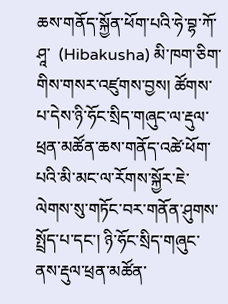ཆས་གནོད་སྐྱོན་ཕོག་པའི་ཧེ་བྷ་ཀོ་ཤཱ་  (Hibakusha) མི་ཁག་ཅིག་གིས་གསར་འཛུགས་བྱས། ཚོགས་པ་དེས་ཉི་ཧོང་སྲིད་གཞུང་ལ་རྡུལ་ཕྲན་མཚོན་ཆས་གནོད་འཚེ་ཕོག་པའི་མི་མང་ལ་རོགས་སྐྱོར་ཇེ་ལེགས་སུ་གཏོང་བར་གནོན་ཤུགས་སྤྲོད་པ་དང་། ཉི་ཧོང་སྲིད་གཞུང་ནས་རྡུལ་ཕྲན་མཚོན་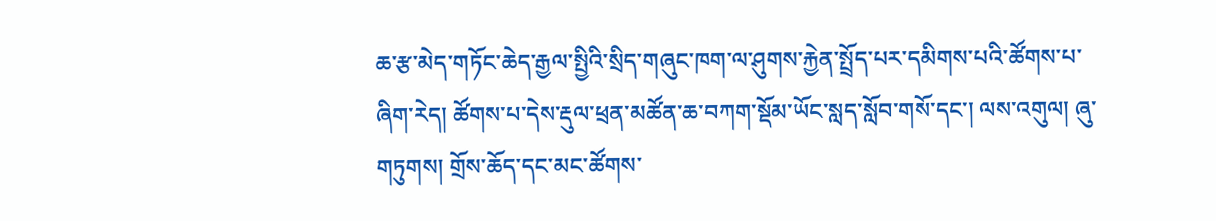ཆ་རྩ་མེད་གཏོང་ཆེད་རྒྱལ་སྤྱིའི་སྲིད་གཞུང་ཁག་ལ་ཤུགས་རྐྱེན་སྤྲོད་པར་དམིགས་པའི་ཚོགས་པ་ཞིག་རེད། ཚོགས་པ་དེས་རྡུལ་ཕྲན་མཚོན་ཆ་བཀག་སྡོམ་ཡོང་སླད་སློབ་གསོ་དང་། ལས་འགུལ། ཞུ་གཏུགས། གྲོས་ཆོད་དང་མང་ཚོགས་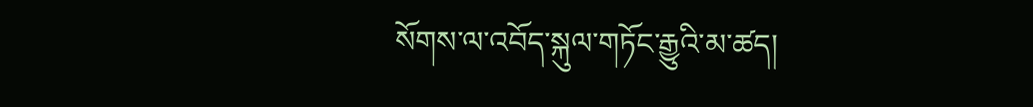སོགས་ལ་འབོད་སྐུལ་གཏོང་རྒྱུའི་མ་ཚད།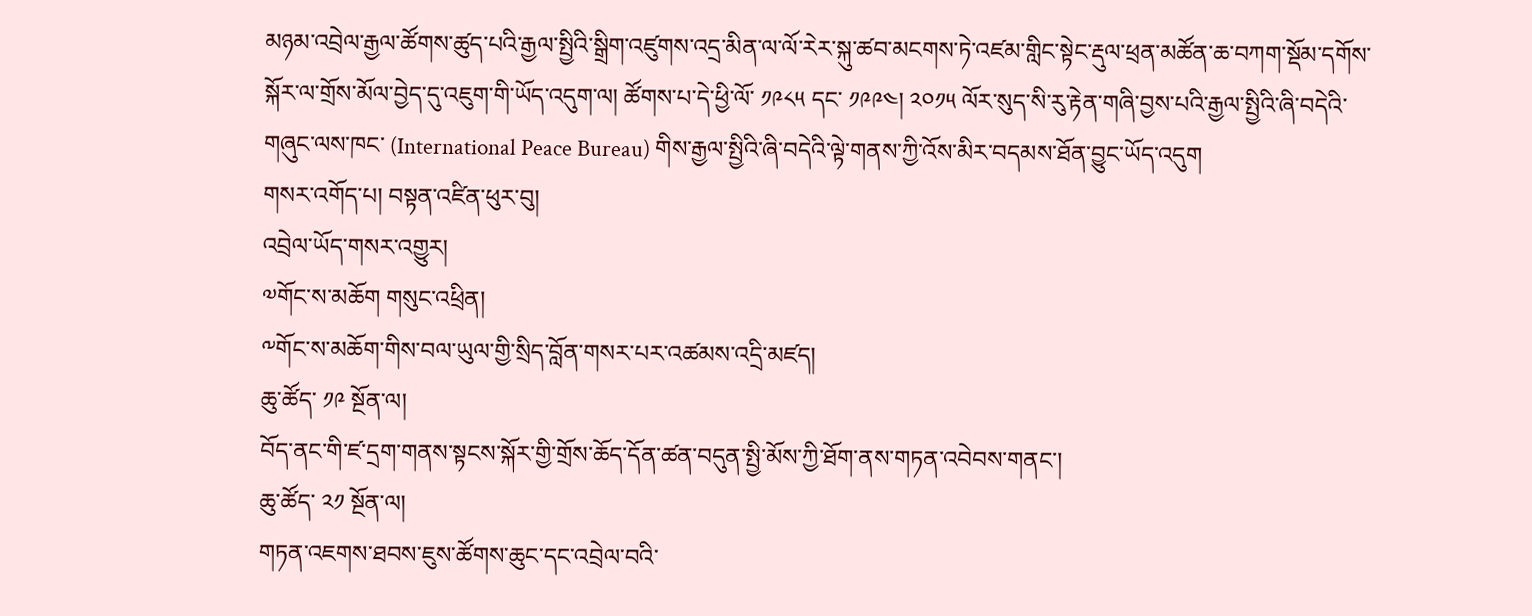མཉམ་འབྲེལ་རྒྱལ་ཚོགས་ཚུད་པའི་རྒྱལ་སྤྱིའི་སྒྲིག་འཛུགས་འདྲ་མིན་ལ་ལོ་རེར་སྐུ་ཚབ་མངགས་ཏེ་འཛམ་གླིང་སྟེང་རྡུལ་ཕྲན་མཚོན་ཆ་བཀག་སྡོམ་དགོས་སྐོར་ལ་གྲོས་མོལ་བྱེད་དུ་འཇུག་གི་ཡོད་འདུག་ལ། ཚོགས་པ་དེ་ཕྱི་ལོ་ ༡༩༨༥ དང་ ༡༩༩༤། ༢༠༡༥ ལོར་སུད་སི་རུ་རྟེན་གཞི་བྱས་པའི་རྒྱལ་སྤྱིའི་ཞི་བདེའི་གཞུང་ལས་ཁང་ (International Peace Bureau) གིས་རྒྱལ་སྤྱིའི་ཞི་བདེའི་ལྟེ་གནས་ཀྱི་འོས་མིར་བདམས་ཐོན་བྱུང་ཡོད་འདུག
གསར་འགོད་པ། བསྟན་འཛིན་ཕུར་བུ།
འབྲེལ་ཡོད་གསར་འགྱུར།
༧གོང་ས་མཆོག གསུང་འཕྲིན།
༸གོང་ས་མཆོག་གིས་བལ་ཡུལ་གྱི་སྲིད་བློན་གསར་པར་འཚམས་འདྲི་མཛད།
ཆུ་ཚོད་ ༡༩ སྔོན་ལ།
བོད་ནང་གི་ཛ་དྲག་གནས་སྟངས་སྐོར་གྱི་གྲོས་ཆོད་དོན་ཚན་བདུན་སྤྱི་མོས་ཀྱི་ཐོག་ནས་གཏན་འབེབས་གནང་།
ཆུ་ཚོད་ ༢༡ སྔོན་ལ།
གཏན་འཇགས་ཐབས་ཇུས་ཚོགས་ཆུང་དང་འབྲེལ་བའི་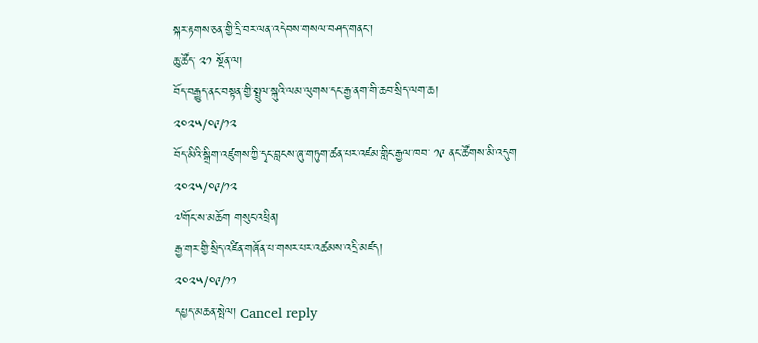སྐར་རྟགས་ཅན་གྱི་དྲི་བར་ལན་འདེབས་གསལ་བཤད་གནང་།
ཆུ་ཚོད་ ༢༡ སྔོན་ལ།
བོད་བརྒྱུད་ནང་བསྟན་གྱི་སྤྲུལ་སྐུའི་ལམ་ལུགས་དང་རྒྱ་ནག་གི་ཆབ་སྲིད་ལག་ཆ།
༢༠༢༥/༠༩/༡༢
བོད་མིའི་སྒྲིག་འཛུགས་ཀྱི་དྭང་བླངས་ཞུ་གཏུག་ཚན་པར་འཛམ་གླིང་རྒྱལ་ཁབ་ ༡༩ ནང་ཚོགས་མི་འདུག
༢༠༢༥/༠༩/༡༢
༧གོང་ས་མཆོག གསུང་འཕྲིན།
རྒྱ་གར་གྱི་སྲིད་འཛིན་གཞོན་པ་གསར་པར་འཚམས་འདྲི་མཛད།
༢༠༢༥/༠༩/༡༡
དཔྱད་མཆན་སྤེལ། Cancel reply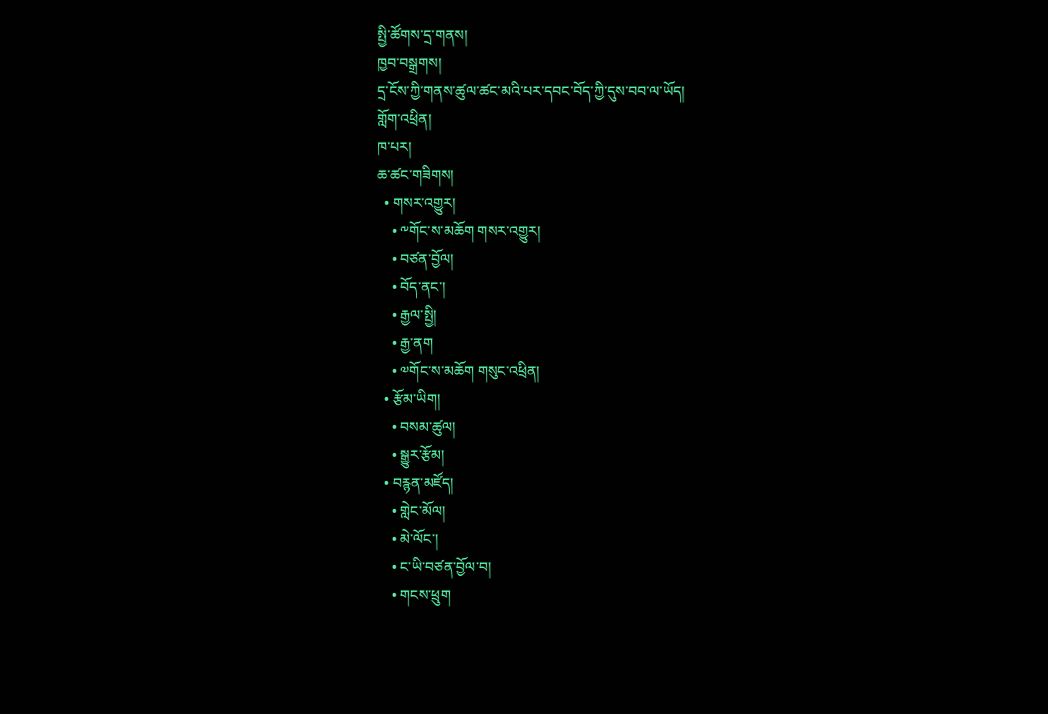སྤྱི་ཚོགས་དྲ་གནས།
ཁྱབ་བསྒྲགས།
དྲ་ངོས་ཀྱི་གནས་ཚུལ་ཚང་མའི་པར་དབང་བོད་ཀྱི་དུས་བབ་ལ་ཡོད།
གློག་འཕྲིན།
ཁ་པར།
ཆ་ཚང་གཟིགས།
  • གསར་འགྱུར།
    • ༸གོང་ས་མཆོག གསར་འགྱུར།
    • བཙན་བྱོལ།
    • བོད་ནང་།
    • རྒྱལ་སྤྱི།
    • རྒྱ་ནག
    • ༧གོང་ས་མཆོག གསུང་འཕྲིན།
  • རྩོམ་ཡིག།
    • བསམ་ཚུལ།
    • སྒྱུར་རྩོམ།
  • བརྙན་མཛོད།
    • གླེང་མོལ།
    • མེ་ལོང་།
    • ང་ཡི་བཙན་བྱོལ་བ།
    • གངས་ཕྲུག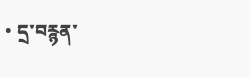• དྲ་བརྙན་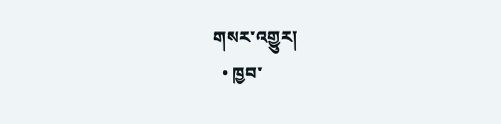གསར་འགྱུར།
  • ཁྱབ་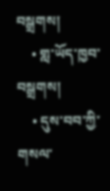བསྒྲགས།
    • གླ་ཡོད་ཁྱབ་བསྒྲགས།
    • དུས་བབ་ཀྱི་གསལ་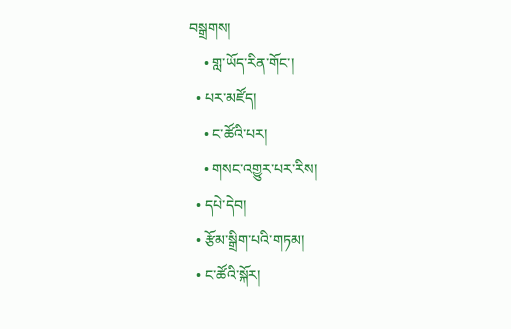བསྒྲགས།
    • གླ་ཡོད་རིན་གོང་།
  • པར་མཛོད།
    • ང་ཚོའི་པར།
    • གསང་འགྱུར་པར་རིས།
  • དཔེ་དེབ།
  • རྩོམ་སྒྲིག་པའི་གཏམ།
  • ང་ཚོའི་སྐོར།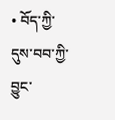• བོད་ཀྱི་དུས་བབ་ཀྱི་བྱུང་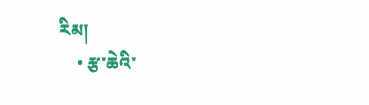རིམ།
    • རྩ་ཆེའི་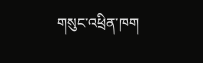གསུང་འཕྲིན་ཁག